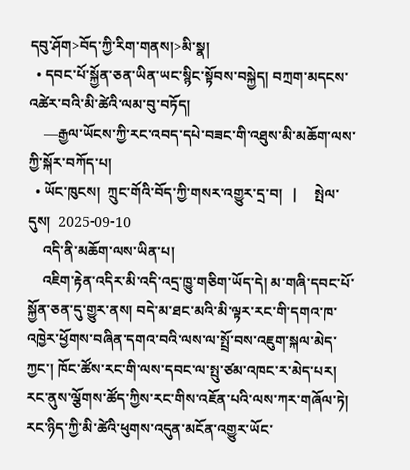དབུ་ཤོག>བོད་ཀྱི་རིག་གནས།>མི་སྣ།
  • དབང་པོ་སྐྱོན་ཅན་ཡིན་ཡང་སྙིང་སྟོབས་བསྐྱེད། བཀྲག་མདངས་འཚེར་བའི་མི་ཚེའི་ལམ་བུ་བཏོད།
    —རྒྱལ་ཡོངས་ཀྱི་རང་འབད་དཔེ་བཟང་གི་འཐུས་མི་མཆོག་ལས་ཀྱི་སྐོར་བཀོད་པ།
  • ཡོང་ཁུངས།  ཀྲུང་གོའི་བོད་ཀྱི་གསར་འགྱུར་དྲ་བ།   |     སྤེལ་དུས།  2025-09-10
    འདི་ནི་མཆོག་ལས་ཡིན་པ།
    འཇིག་རྟེན་འདིར་མི་འདི་འདྲ་ཁྱུ་གཅིག་ཡོད་དེ། མ་གཞི་དབང་པོ་སྐྱོན་ཅན་དུ་གྱུར་ནས། བདེ་མ་ཐང་མའི་མི་ལྟར་རང་གི་དགའ་ཁ་འཁྱེར་ཕྱོགས་བཞིན་དགའ་བའི་ལས་ལ་སྤྲོ་བས་འཇུག་སྐལ་མེད་ཀྱང་། ཁོང་ཚོས་རང་གི་ལས་དབང་ལ་སྤུ་ཙམ་འཁང་ར་མེད་པར། རང་ནུས་ལྕོགས་ཚོད་ཀྱིས་རང་གིས་འཇོན་པའི་ལས་ཀར་གཞོལ་ཏེ། རང་ཉིད་ཀྱི་མི་ཚེའི་ཕུགས་འདུན་མངོན་འགྱུར་ཡོང་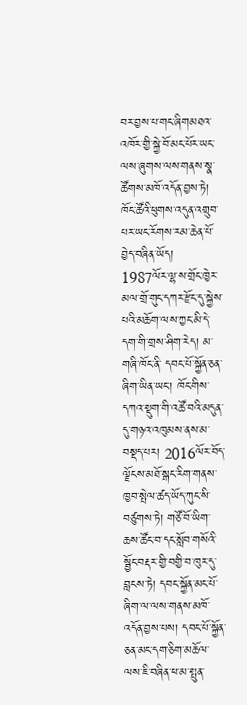བར་བྱས་པ་གང་ཞིགམཐའ་འཁོར་གྱི་སྐྱེ་བོ་མང་པོར་ཡང་ལས་ཞུགས་ལས་གནས་སྣ་ཚོགས་མཁོ་འདོན་བྱས་ཏེ། ཁོང་ཚོའི་ཕུགས་འདུན་འགྲུབ་པར་ཡང་རོགས་རམ་ཆེན་པོ་བྱེད་བཞིན་ཡོད། 1987ལོར་ལྷ་ས་གྲོང་ཁྱེར་མལ་གྲོ་གུང་དཀར་རྫོང་དུ་སྐྱེས་པའི་མཆོག་ལས་ཀྱང་མི་དེ་དག་གི་གྲས་ཤིག་རེད། མ་གཞི་ཁོང་ནི་ དབང་པོ་སྐྱོན་ཅན་ཞིག་ཡིན་ཡང་། ཁོང་གིས་དཀའ་སྡུག་གི་འཚོ་བའི་མདུན་དུ་གཉའ་འཁུམས་ནས་མ་བསྡད་པར། 2016ལོར་བོད་ལྗོངས་མཐོ་སྒང་རིག་གནས་ཁྱབ་སྤེལ་ཚད་ཡོད་ཀུང་སི་བཙུགས་ཏེ། གཙོ་བོ་ཡིག་ཆས་ཚོང་བ་དང་སློབ་གསོའི་སྦྱོང་བརྡར་གྱི་བགྱི་བ་ཁུར་དུ་བླངས་ཏེ། དབང་སྐྱོན་མང་པོ་ཞིག་ལ་ལས་གནས་མཁོ་འདོན་བྱས་པས། དབང་པོ་སྐྱོན་ཅན་མང་དག་ཅིག་མཆོལ་ལས་ཇི་བཞིན་ཕ་མ་སྤུན་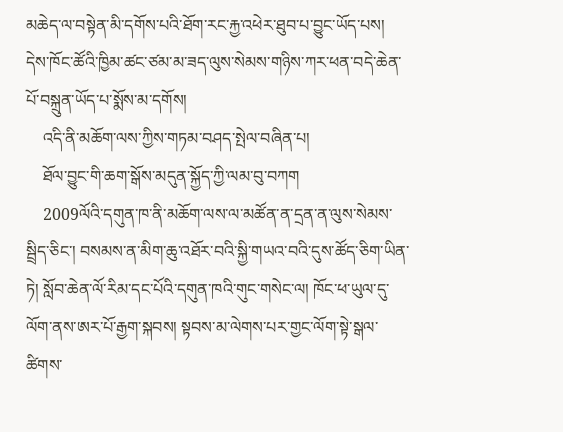མཆེད་ལ་བསྟེན་མི་དགོས་པའི་ཐོག་རང་རྐྱ་འཕེར་ཐུབ་པ་བྱུང་ཡོད་པས། དེས་ཁོང་ཚོའི་ཁྱིམ་ཚང་ཙམ་མ་ཟད་ལུས་སེམས་གཉིས་ཀར་ཕན་བདེ་ཆེན་པོ་བསྐྲུན་ཡོད་པ་སྨོས་མ་དགོས།
    འདི་ནི་མཆོག་ལས་ཀྱིས་གཏམ་བཤད་སྤེལ་བཞིན་པ།
    ཐོལ་བྱུང་གི་ཆག་སྒོས་མདུན་སྐྱོད་ཀྱི་ལམ་བུ་བཀག
    2009ལོའི་དགུན་ཁ་ནི་མཆོག་ལས་ལ་མཚོན་ན་དྲན་ན་ལུས་སེམས་སྦྲིད་ཅིང་། བསམས་ན་མིག་ཆུ་འཐོར་བའི་སྐྱི་གཡའ་བའི་དུས་ཚོད་ཅིག་ཡིན་ཏེ། སློབ་ཆེན་ལོ་རིམ་དང་པོའི་དགུན་ཁའི་གུང་གསེང་ལ། ཁོང་ཕ་ཡུལ་དུ་ལོག་ནས་ཨར་པོ་རྒྱག་སྐབས། སྟབས་མ་ལེགས་པར་གྱང་ལོག་སྟེ་སྒལ་ཚིགས་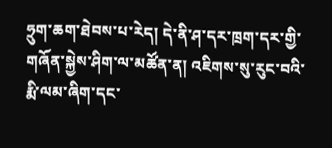ཧྲུག་ཆག་ཐེབས་པ་རེད། དེ་ནི་ཤ་དར་ཁྲག་དར་གྱི་གཞོན་སྐྱེས་ཤིག་ལ་མཚོན་ན། འཇིགས་སུ་རུང་བའི་རྨི་ལམ་ཞིག་དང་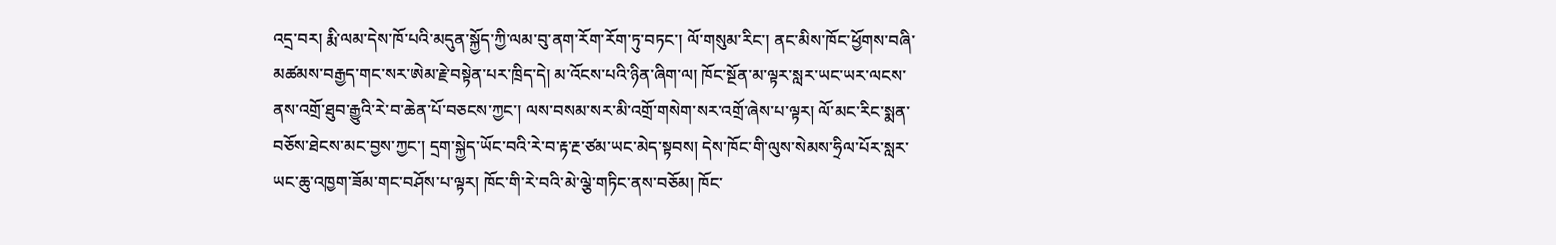འདྲ་བར། རྨི་ལམ་དེས་ཁོ་པའི་མདུན་སྐྱོད་ཀྱི་ལམ་བུ་ནག་རོག་རོག་ཏུ་བཏང་། ལོ་གསུམ་རིང་། ནང་མིས་ཁོང་ཕྱོགས་བཞི་མཚམས་བརྒྱད་གང་སར་ཨེམ་རྗེ་བསྟེན་པར་ཁྲིད་དེ། མ་འོངས་པའི་ཉིན་ཞིག་ལ། ཁོང་སྔོན་མ་ལྟར་སླར་ཡང་ཡར་ལངས་ནས་འགྲོ་ཐུབ་རྒྱུའི་རེ་བ་ཆེན་པོ་བཅངས་ཀྱང་། ལས་བསམ་སར་མི་འགྲོ་གསེག་སར་འགྲོ་ཞེས་པ་ལྟར། ལོ་མང་རིང་སྨན་བཅོས་ཐེངས་མང་བྱས་ཀྱང་། དྲག་སྐྱེད་ཡོང་བའི་རེ་བ་རྟ་རྔ་ཙམ་ཡང་མེད་སྟབས། དེས་ཁོང་གི་ལུས་སེམས་ཧྲིལ་པོར་སླར་ཡང་ཆུ་འཁྱག་ཟོམ་གང་བཤོས་པ་ལྟར། ཁོང་གི་རེ་བའི་མེ་ལྕེ་གཏིང་ནས་བཅོམ། ཁོང་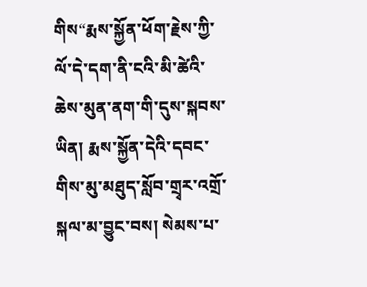གིས“རྨས་སྐྱོན་ཕོག་རྗེས་ཀྱི་ལོ་དེ་དག་ནི་ངའི་མི་ཚེའི་ཆེས་མུན་ནག་གི་དུས་སྐབས་ཡིན། རྨས་སྐྱོན་དེའི་དབང་གིས་མུ་མཐུད་སློབ་གྲྭར་འགྲོ་སྐལ་མ་བྱུང་བས། སེམས་པ་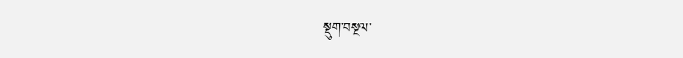སྡུག་བསྔལ་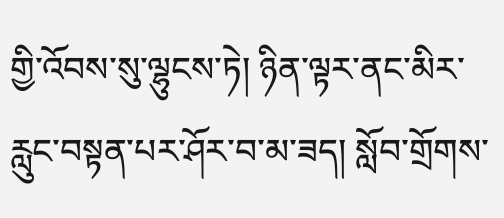གྱི་འོབས་སུ་ལྷུངས་ཏེ། ཉིན་ལྟར་ནང་མིར་རླུང་བསྟན་པར་ཤོར་བ་མ་ཟད། སློབ་གྲོགས་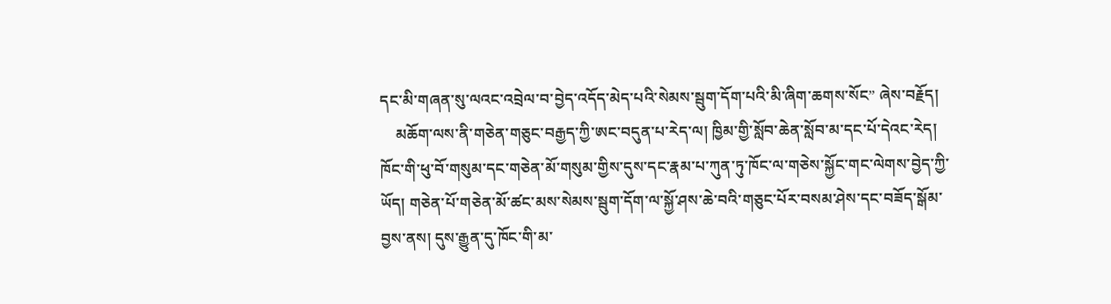དང་མི་གཞན་སུ་ལའང་འབྲེལ་བ་བྱེད་འདོད་མེད་པའི་སེམས་སྦུག་དོག་པའི་མི་ཞིག་ཆགས་སོང” ཞེས་བརྗོད།
    མཆོག་ལས་ནི་གཅེན་གཅུང་བརྒྱད་ཀྱི་ཨང་བདུན་པ་རེད་ལ། ཁྱིམ་གྱི་སློབ་ཆེན་སློབ་མ་དང་པོ་དེའང་རེད། ཁོང་གི་ཕུ་བོ་གསུམ་དང་གཅེན་མོ་གསུམ་གྱིས་དུས་དང་རྣམ་པ་ཀུན་ཏུ་ཁོང་ལ་གཅེས་སྐྱོང་གང་ལེགས་བྱེད་ཀྱི་ཡོད། གཅེན་པོ་གཅེན་མོ་ཚང་མས་སེམས་སྦུག་དོག་ལ་སྐྱོ་ཤས་ཆེ་བའི་གཅུང་པོར་བསམ་ཤེས་དང་བཟོད་སྒོམ་བྱས་ནས། དུས་རྒྱུན་དུ་ཁོང་གི་མ་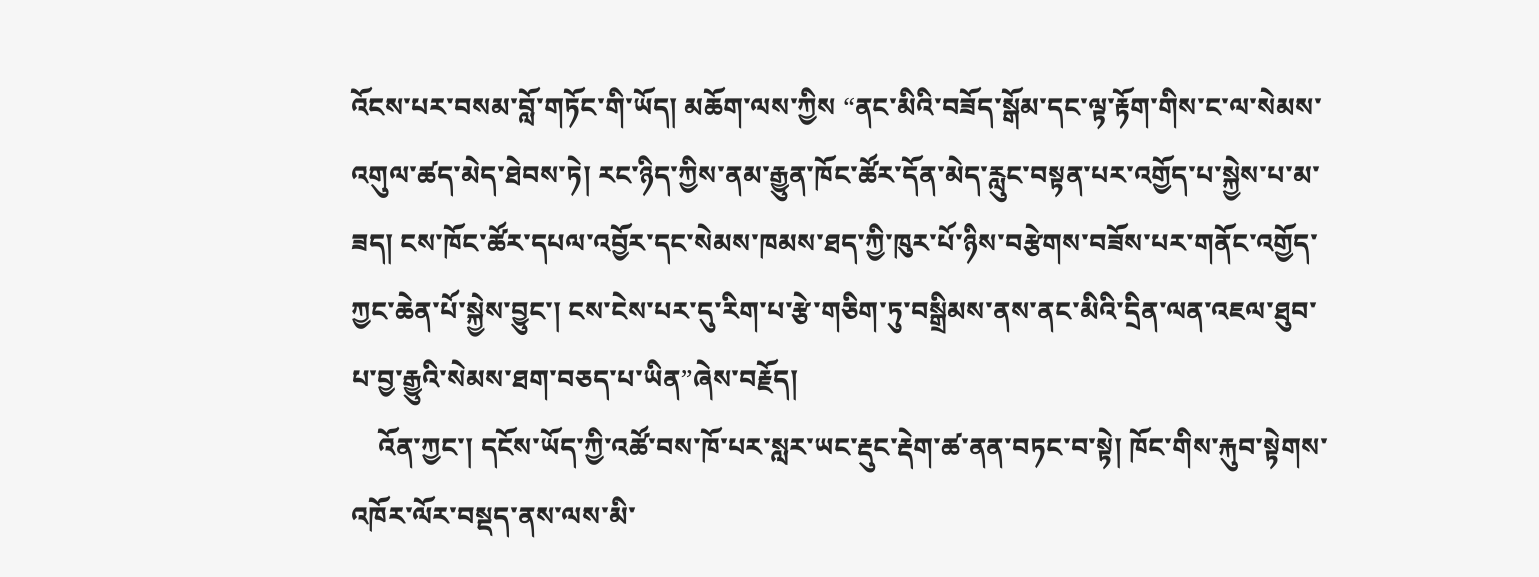འོངས་པར་བསམ་བློ་གཏོང་གི་ཡོད། མཆོག་ལས་ཀྱིས “ནང་མིའི་བཟོད་སྒོམ་དང་ལྟ་རྟོག་གིས་ང་ལ་སེམས་འགུལ་ཚད་མེད་ཐེབས་ཏེ། རང་ཉིད་ཀྱིས་ནམ་རྒྱུན་ཁོང་ཚོར་དོན་མེད་རླུང་བསྟན་པར་འགྱོད་པ་སྐྱེས་པ་མ་ཟད། ངས་ཁོང་ཚོར་དཔལ་འབྱོར་དང་སེམས་ཁམས་ཐད་ཀྱི་ཁུར་པོ་ཉིས་བརྩེགས་བཟོས་པར་གནོང་འགྱོད་ཀྱང་ཆེན་པོ་སྐྱེས་བྱུང་། ངས་ངེས་པར་དུ་རིག་པ་རྩེ་གཅིག་ཏུ་བསྒྲིམས་ནས་ནང་མིའི་དྲིན་ལན་འཇལ་ཐུབ་པ་བྱ་རྒྱུའི་སེམས་ཐག་བཅད་པ་ཡིན”ཞེས་བརྗོད།
    འོན་ཀྱང་། དངོས་ཡོད་ཀྱི་འཚོ་བས་ཁོ་པར་སླར་ཡང་རྡུང་རྡེག་ཚ་ནན་བཏང་བ་སྟེ། ཁོང་གིས་རྐུབ་སྟེགས་འཁོར་ལོར་བསྡད་ནས་ལས་མི་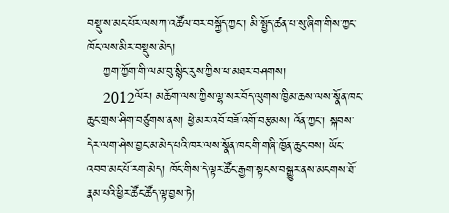བསྡུ་ས་མང་པོར་ལས་ཀ་འཚོལ་བར་བསྐྱོད་ཀྱང་། མི་སྤྱོད་ཚན་པ་སུ་ཞིག་གིས་ཀྱང་ཁོང་ལས་མིར་བསྡུས་མེད།
    ཀྱག་ཀྱོག་གི་ལམ་བུ་སྙིང་རུས་ཀྱིས་ཕ་མཐར་བཤགས།
    2012ལོར། མཆོག་ལས་ཀྱིས་ལྷ་སར་བོད་ལུགས་ཁྱིམ་ཆས་ལས་སྣོན་ཁང་ཆུང་གྲས་ཤིག་བཙུགས་ནས། ཕྱེ་མར་འབོ་བཟོ་འགོ་བརྩམས། འོན་ཀྱང་། སྐབས་དེར་ལག་ཤེས་བྱང་མ་མེད་པའི་ཁར་ལས་སྣོན་ཁང་གི་གཞི་ཁྱོན་ཆུང་བས། ཡོང་འབབ་མང་པོ་རག་མེད། ཁོང་གིས་དེ་ལྟར་ཚོང་རྒྱག་སྟངས་བསྒྱུར་ནས་མངགས་ཐོ་རྣམ་པའི་ཕྱིར་ཚོང་ཚོད་ལྟ་བྱས་ཏེ།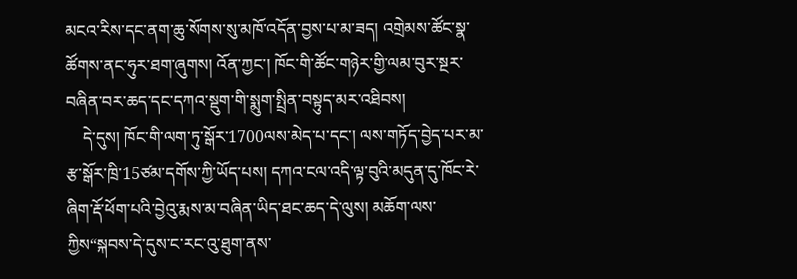མངའ་རིས་དང་ནག་ཆུ་སོགས་སུ་མཁོ་འདོན་བྱས་པ་མ་ཟད། འགྲེམས་ཚོང་སྣ་ཚོགས་ནང་ཧུར་ཐག་ཞུགས། འོན་ཀྱང་། ཁོང་གི་ཚོང་གཉེར་གྱི་ལམ་བུར་སྔར་བཞིན་བར་ཆད་དང་དཀའ་སྡུག་གི་སྨུག་སྤྲིན་བསྟུད་མར་འཐིབས།
    དེ་དུས། ཁོང་གི་ལག་ཏུ་སྒོར་1700ལས་མེད་པ་དང་། ལས་གཏོད་བྱེད་པར་མ་རྩ་སྒོར་ཁྲི་15ཙམ་དགོས་ཀྱི་ཡོད་པས། དཀའ་ངལ་འདི་ལྟ་བུའི་མདུན་དུ་ཁོང་རེ་ཞིག་རྡོ་ཕོག་པའི་བྱེའུ་རྨས་མ་བཞིན་ཡིད་ཐང་ཆད་དེ་ལུས། མཆོག་ལས་ཀྱིས“སྐབས་དེ་དུས་ང་རང་འུ་ཐུག་ནས་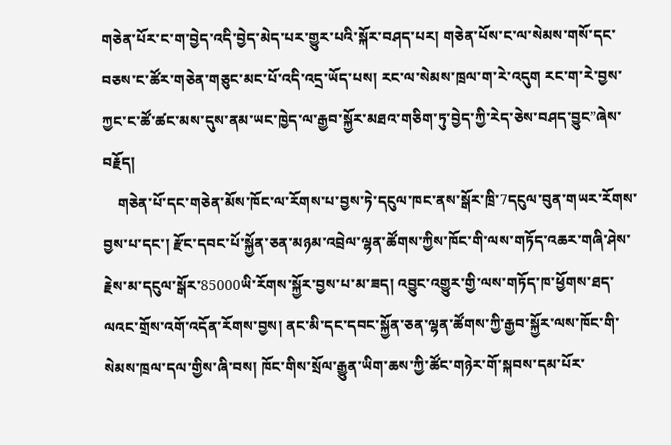གཅེན་པོར་ང་ག་བྱེད་འདི་བྱེད་མེད་པར་གྱུར་པའི་སྐོར་བཤད་པར། གཅེན་པོས་ང་ལ་སེམས་གསོ་དང་བཅས་ང་ཚོར་གཅེན་གཅུང་མང་པོ་འདི་འདྲ་ཡོད་པས། རང་ལ་སེམས་ཁྲལ་ག་རེ་འདུག རང་ག་རེ་བྱས་ཀྱང་ང་ཚོ་ཚང་མས་དུས་ནམ་ཡང་ཁྱེད་ལ་རྒྱབ་སྐྱོར་མཐའ་གཅིག་ཏུ་བྱེད་ཀྱི་རེད་ཅེས་བཤད་བྱུང”ཞེས་བརྗོད།
    གཅེན་པོ་དང་གཅེན་མོས་ཁོང་ལ་རོགས་པ་བྱས་ཏེ་དངུལ་ཁང་ནས་སྒོར་ཁྲི་7དངུལ་བུན་གཡར་རོགས་བྱས་པ་དང་། རྫོང་དབང་པོ་སྐྱོན་ཅན་མཉམ་འབྲེལ་ལྷན་ཚོགས་ཀྱིས་ཁོང་གི་ལས་གཏོད་འཆར་གཞི་ཤེས་རྗེས་མ་དངུལ་སྒོར་85000ཡི་རོགས་སྐྱོར་བྱས་པ་མ་ཟད། འབྱུང་འགྱུར་གྱི་ལས་གཏོད་ཁ་ཕྱོགས་ཐད་ལའང་གྲོས་འགོ་འདོན་རོགས་བྱས། ནང་མི་དང་དབང་སྐྱོན་ཅན་ལྷན་ཚོགས་ཀྱི་རྒྱབ་སྐྱོར་ལས་ཁོང་གི་སེམས་ཁྲལ་དལ་གྱིས་ཞི་བས། ཁོང་གིས་སྲོལ་རྒྱུན་ཡིག་ཆས་ཀྱི་ཚོང་གཉེར་གོ་སྐབས་དམ་པོར་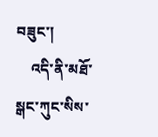བཟུང་།
    འདི་ནི་མཐོ་སྒང་ཀུང་སིས་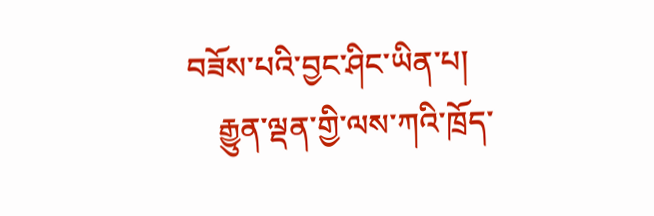བཟོས་པའི་བྱང་ཤིང་ཡིན་པ།
    རྒྱུན་ལྡན་གྱི་ལས་ཀའི་ཁྲོད་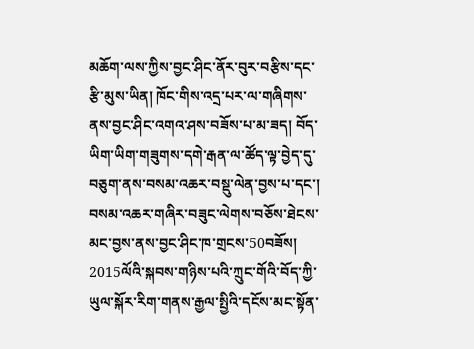མཆོག་ལས་ཀྱིས་བྱང་ཤིང་ནོར་བུར་བརྩིས་དང་རྩི་མུས་ཡིན། ཁོང་གིས་འདྲ་པར་ལ་གཞིགས་ནས་བྱང་ཤིང་འགའ་ཤས་བཟོས་པ་མ་ཟད། བོད་ཡིག་ཡིག་གཟུགས་དགེ་རྒན་ལ་ཚོད་ལྟ་བྱེད་དུ་བཅུག་ནས་བསམ་འཆར་བསྡུ་ལེན་བྱས་པ་དང་། བསམ་འཆར་གཞིར་བཟུང་ལེགས་བཅོས་ཐེངས་མང་བྱས་ནས་བྱང་ཤིང་ཁ་གྲངས་50བཟོས། 2015ལོའི་སྐབས་གཉིས་པའི་ཀྲུང་གོའི་བོད་ཀྱི་ཡུལ་སྐོར་རིག་གནས་རྒྱལ་སྤྱིའི་དངོས་མང་སྟོན་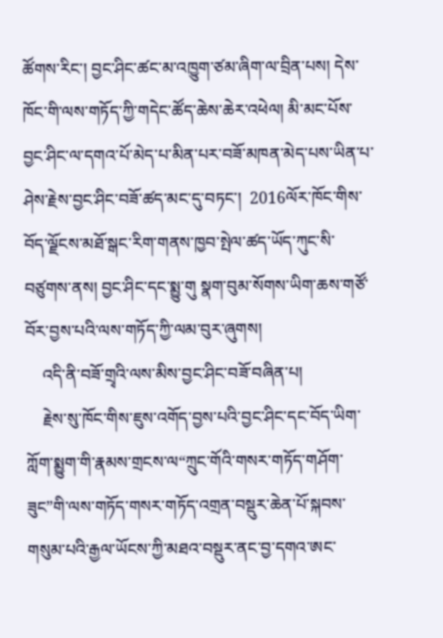ཚོགས་རིང་། བྱང་ཤིང་ཚང་མ་འཁྱུག་ཙམ་ཞིག་ལ་བྲིན་པས། དེས་ཁོང་གི་ལས་གཏོད་ཀྱི་གདེང་ཚོད་ཆེས་ཆེར་འཕེལ། མི་མང་པོས་བྱང་ཤིང་ལ་དགའ་པོ་མེད་པ་མིན་པར་བཟོ་མཁན་མེད་པས་ཡིན་པ་ཤེས་རྗེས་བྱང་ཤིང་བཟོ་ཚད་མང་དུ་བཏང་།  2016ལོར་ཁོང་གིས་བོད་ལྗོངས་མཐོ་སྒང་རིག་གནས་ཁྱབ་སྤེལ་ཚད་ཡོད་ཀུང་སི་བཙུགས་ནས། བྱང་ཤིང་དང་སྨྱུ་གུ སྣག་བུམ་སོགས་ཡིག་ཆས་གཙོ་བོར་བྱས་པའི་ལས་གཏོད་ཀྱི་ལམ་བུར་ཞུགས།
    འདི་ནི་བཟོ་གྲྭའི་ལས་མིས་བྱང་ཤིང་བཟོ་བཞིན་པ།
    རྗེས་སུ་ཁོང་གིས་ཇུས་འགོད་བྱས་པའི་བྱང་ཤིང་དང་བོད་ཡིག་ཀློག་སྨྱུག་གི་རྣམས་གྲངས་ལ“ཀྲུང་གོའི་གསར་གཏོད་གཤོག་ཟུང”གི་ལས་གཏོད་གསར་གཏོད་འགྲན་བསྡུར་ཆེན་པོ་སྐབས་གསུམ་པའི་རྒྱལ་ཡོངས་ཀྱི་མཐའ་བསྡུར་ནང་བྱ་དགའ་ཨང་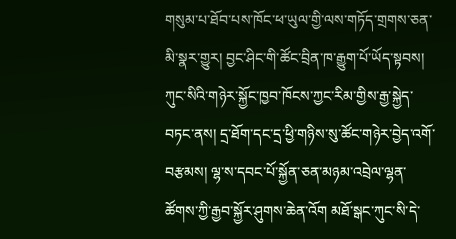གསུམ་པ་ཐོབ་པས་ཁོང་ཕ་ཡུལ་གྱི་ལས་གཏོད་གྲགས་ཅན་མི་སྣར་གྱུར། བྱང་ཤིང་གི་ཚོང་བྲིན་ཁ་རྒྱུག་པོ་ཡོད་སྟབས། ཀུང་སིའི་གཉེར་སྐྱོང་ཁྱབ་ཁོངས་ཀྱང་རིམ་གྱིས་རྒྱ་སྐྱེད་བཏང་ནས། དྲ་ཐོག་དང་དྲ་ཕྱི་གཉིས་སུ་ཚོང་གཉེར་བྱེད་འགོ་བརྩམས། ལྷ་ས་དབང་པོ་སྐྱོན་ཅན་མཉམ་འབྲེལ་ལྷན་ཚོགས་ཀྱི་རྒྱབ་སྐྱོར་ཤུགས་ཆེན་འོག མཐོ་སྒང་ཀུང་སི་དེ་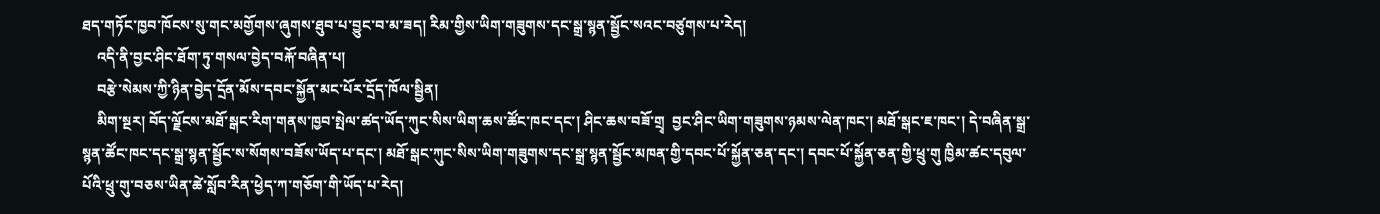ཐད་གཏོང་ཁྱབ་ཁོངས་སུ་གང་མགྱོགས་ཞུགས་ཐུབ་པ་བྱུང་བ་མ་ཟད། རིམ་གྱིས་ཡིག་གཟུགས་དང་སྒྲ་སྙན་སྦྱོང་སའང་བཙུགས་པ་རེད།
    འདི་ནི་བྱང་ཤིང་ཐོག་ཏུ་གསལ་བྱེད་བརྐོ་བཞིན་པ།
    བརྩེ་སེམས་ཀྱི་ཉིན་བྱེད་དྲོན་མོས་དབང་སྐྱོན་མང་པོར་དྲོད་ཁོལ་སྦྱིན།
    མིག་སྔར། བོད་ལྗོངས་མཐོ་སྒང་རིག་གནས་ཁྱབ་སྤེལ་ཚད་ཡོད་ཀུང་སིས་ཡིག་ཆས་ཚོང་ཁང་དང་། ཤིང་ཆས་བཟོ་གྲྭ  བྱང་ཤིང་ཡིག་གཟུགས་ཉམས་ལེན་ཁང་། མཐོ་སྒང་ཇ་ཁང་། དེ་བཞིན་སྒྲ་སྙན་ཚོང་ཁང་དང་སྒྲ་སྙན་སྦྱོང་ས་སོགས་བཟོས་ཡོད་པ་དང་། མཐོ་སྒང་ཀུང་སིས་ཡིག་གཟུགས་དང་སྒྲ་སྙན་སྦྱོང་མཁན་གྱི་དབང་པོ་སྐྱོན་ཅན་དང་། དབང་པོ་སྐྱོན་ཅན་གྱི་ཕྲུ་གུ ཁྱིམ་ཚང་དབུལ་པོའི་ཕྲུ་གུ་བཅས་ཡིན་ཚེ་སློབ་རིན་ཕྱེད་ཀ་གཅོག་གི་ཡོད་པ་རེད།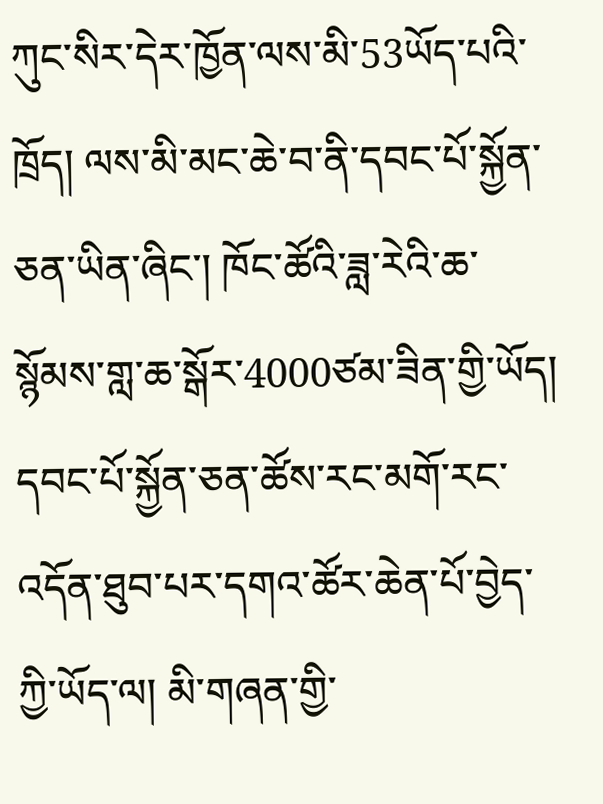ཀུང་སིར་དེར་ཁྱོན་ལས་མི་53ཡོད་པའི་ཁྲོད། ལས་མི་མང་ཆེ་བ་ནི་དབང་པོ་སྐྱོན་ཅན་ཡིན་ཞིང་། ཁོང་ཚོའི་ཟླ་རེའི་ཆ་སྙོམས་གླ་ཆ་སྒོར་4000ཙམ་ཟིན་གྱི་ཡོད། དབང་པོ་སྐྱོན་ཅན་ཚོས་རང་མགོ་རང་འདོན་ཐུབ་པར་དགའ་ཚོར་ཆེན་པོ་བྱེད་ཀྱི་ཡོད་ལ། མི་གཞན་གྱི་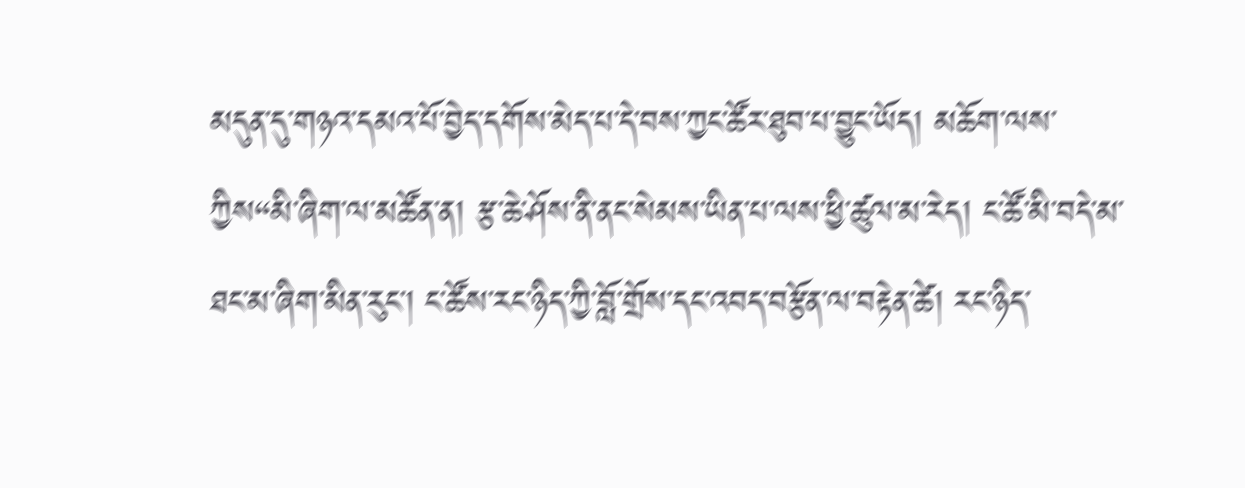མདུན་དུ་གཉའ་དམའ་པོ་བྱེད་དགོས་མེད་པ་དེ་བས་ཀྱང་ཚོར་ཐུབ་པ་བྱུང་ཡོད། མཆོག་ལས་ཀྱིས“མི་ཞིག་ལ་མཚོན་ན། རྩ་ཆེ་ཤོས་ནི་ནང་སེམས་ཡིན་པ་ལས་ཕྱི་ཚུལ་མ་རེད། ང་ཚོ་མི་བདེ་མ་ཐང་མ་ཞིག་མིན་རུང་། ང་ཚོས་རང་ཉིད་ཀྱི་བློ་གྲོས་དང་འབད་བརྩོན་ལ་བརྟེན་ཚེ། རང་ཉིད་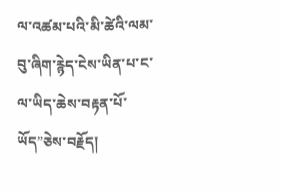ལ་འཚམ་པའི་མི་ཚེའི་ལམ་བུ་ཞིག་རྙེད་ངེས་ཡིན་པ་ང་ལ་ཡིད་ཆེས་བརྟན་པོ་ཡོད”ཅེས་བརྗོད།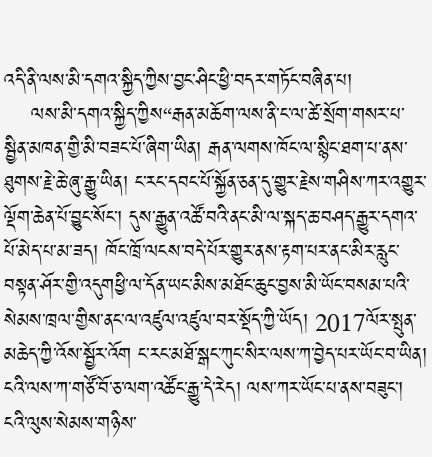འདི་ནི་ལས་མི་དགའ་སྐྱིད་ཀྱིས་བྱང་ཤིང་ཕྱི་བདར་གཏོང་བཞིན་པ།
    ལས་མི་དགའ་སྐྱིད་ཀྱིས“རྒན་མཆོག་ལས་ནི་ང་ལ་ཚེ་སྲོག་གསར་པ་སྦྱིན་མཁན་གྱི་མི་བཟང་པོ་ཞིག་ཡིན། རྒན་ལགས་ཁོང་ལ་སྙིང་ཐག་པ་ནས་ཐུགས་རྗེ་ཆེ་ཞུ་རྒྱུ་ཡིན། ང་རང་དབང་པོ་སྐྱོན་ཅན་དུ་གྱུར་རྗེས་གཤིས་ཀར་འགྱུར་ལྡོག་ཆེན་པོ་བྱུང་སོང་། དུས་རྒྱུན་འཚོ་བའི་ནང་མི་ལ་སྐད་ཆ་བཤད་རྒྱུར་དགའ་པོ་མེད་པ་མ་ཟད། ཁོང་ཁྲོ་ལངས་བདེ་པོར་གྱུར་ནས་རྟག་པར་ནང་མིར་རླུང་བསྟན་ཤོར་གྱི་འདུགཕྱི་ལ་དོན་ཡང་མིས་མཐོང་ཆུང་བྱས་མི་ཡོང་བསམ་པའི་སེམས་ཁྲལ་གྱིས་ནང་ལ་འཛུལ་འཛུལ་བར་སྡོད་ཀྱི་ཡོད། 2017ལོར་སྤུན་མཆེད་ཀྱི་འོས་སྦྱོར་འོག ང་རང་མཐོ་སྒང་ཀུང་སིར་ལས་ཀ་བྱེད་པར་ཡོང་བ་ཡིན། ངའི་ལས་ཀ་གཙོ་བོ་ཅ་ལག་འཚོང་རྒྱུ་དེ་རེད། ལས་ཀར་ཡོང་པ་ནས་བཟུང་། ངའི་ལུས་སེམས་གཉིས་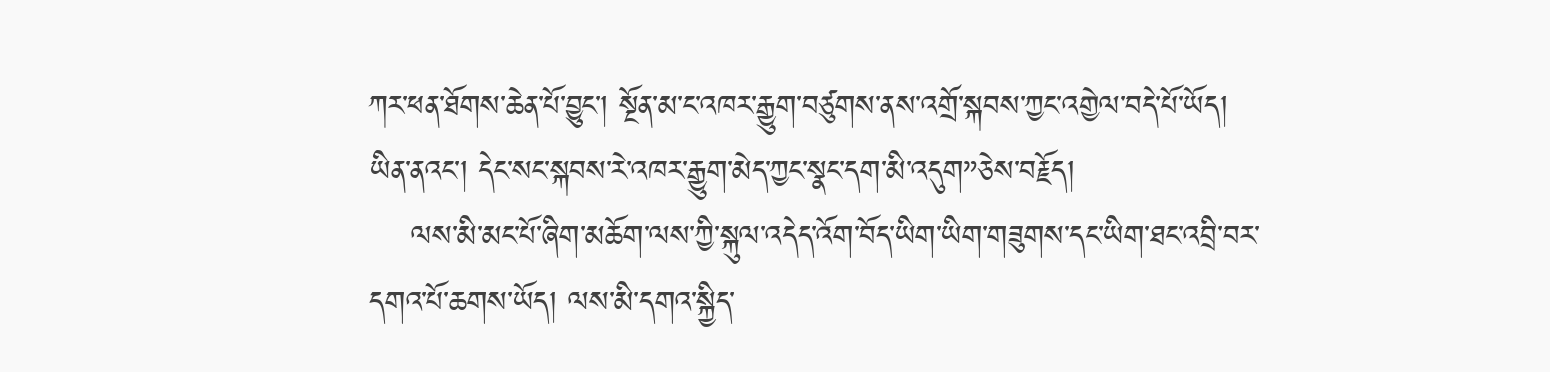ཀར་ཕན་ཐོགས་ཆེན་པོ་བྱུང་། སྔོན་མ་ང་འཁར་རྒྱུག་བཙུགས་ནས་འགྲོ་སྐབས་ཀྱང་འགྱེལ་བདེ་པོ་ཡོད། ཡིན་ནའང་། དེང་སང་སྐབས་རེ་འཁར་རྒྱུག་མེད་ཀྱང་སྣང་དག་མི་འདུག”ཅེས་བརྗོད།
    ལས་མི་མང་པོ་ཞིག་མཆོག་ལས་ཀྱི་སྐུལ་འདེད་འོག་བོད་ཡིག་ཡིག་གཟུགས་དང་ཡིག་ཐང་འབྲི་བར་དགའ་པོ་ཆགས་ཡོད། ལས་མི་དགའ་སྐྱིད་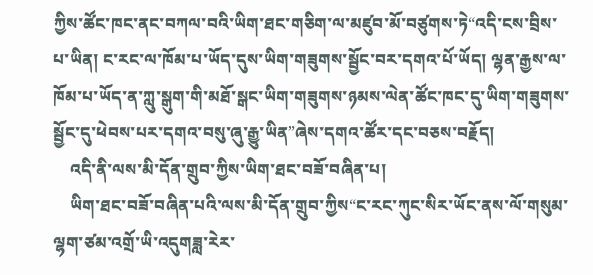ཀྱིས་ཚོང་ཁང་ནང་བཀལ་བའི་ཡིག་ཐང་གཅིག་ལ་མཛུབ་མོ་བཙུགས་ཏེ“འདི་ངས་བྲིས་པ་ཡིན། ང་རང་ལ་ཁོམ་པ་ཡོད་དུས་ཡིག་གཟུགས་སྦྱོང་བར་དགའ་པོ་ཡོད། ལྷན་རྒྱས་ལ་ཁོམ་པ་ཡོད་ན་ཀླུ་སྒུག་གི་མཐོ་སྒང་ཡིག་གཟུགས་ཉམས་ལེན་ཚོང་ཁང་དུ་ཡིག་གཟུགས་སྦྱོང་དུ་ཕེབས་པར་དགའ་བསུ་ཞུ་རྒྱུ་ཡིན”ཞེས་དགའ་ཚོར་དང་བཅས་བརྗོད།
    འདི་ནི་ལས་མི་དོན་གྲུབ་ཀྱིས་ཡིག་ཐང་བཟོ་བཞིན་པ།
    ཡིག་ཐང་བཟོ་བཞིན་པའི་ལས་མི་དོན་གྲུབ་ཀྱིས“ང་རང་ཀུང་སིར་ཡོང་ནས་ལོ་གསུམ་ལྷག་ཙམ་འགྲོ་ཡི་འདུགཟླ་རེར་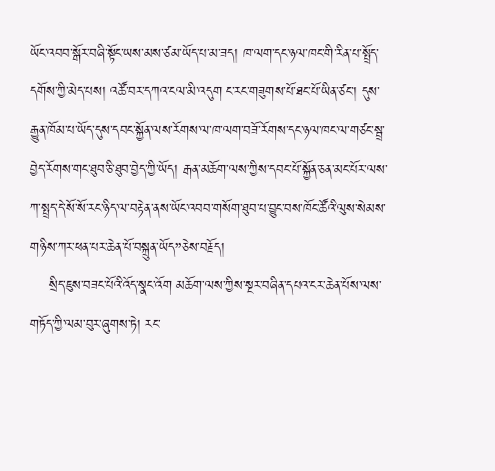ཡོང་འབབ་སྒོར་བཞི་སྟོང་ཡས་མས་ཙམ་ཡོད་པ་མ་ཟད། ཁ་ལག་དང་ཉལ་ཁང་གི་རིན་པ་སྤྲོད་དགོས་ཀྱི་མེད་པས། འཚོ་བར་དཀའ་ངལ་མི་འདུག ང་རང་གཟུགས་པོ་ཐང་པོ་ཡིན་ཙང་། དུས་རྒྱུན་ཁོམ་པ་ཡོད་དུས་དབང་སྐྱོན་ལས་རོགས་ལ་ཁ་ལག་བཟོ་རོགས་དང་ཉལ་ཁང་ལ་གཙང་སྦྲ་བྱེད་རོགས་གང་ཐུབ་ཅི་ཐུབ་བྱེད་ཀྱི་ཡོད། རྒན་མཆོག་ལས་ཀྱིས་དབང་པོ་སྐྱོན་ཅན་མང་པོར་ལས་ཀ་སྤྲད་དེ་སོ་སོ་རང་ཉིད་ལ་བརྟེན་ནས་ཡོང་འབབ་གསོག་ཐུབ་པ་བྱུང་བས་ཁོང་ཚོའི་ལུས་སེམས་གཉིས་ཀར་ཕན་པར་ཆེན་པོ་བསྐྲུན་ཡོད”ཅེས་བརྗོད།
    སྲིད་ཇུས་བཟང་པོའི་འོད་སྣང་འོག མཆོག་ལས་ཀྱིས་སྔར་བཞིན་དཔའ་ངར་ཆེན་པོས་ལས་གཏོད་ཀྱི་ལམ་བུར་ཞུགས་ཏེ། རང་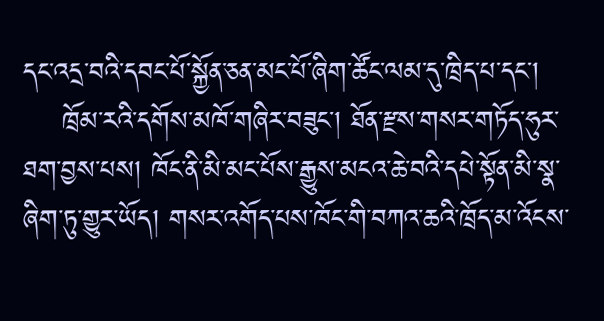དང་འདྲ་བའི་དབང་པོ་སྐྱོན་ཅན་མང་པོ་ཞིག་ཚོང་ལམ་དུ་ཁྲིད་པ་དང་།
    ཁྲོམ་རའི་དགོས་མཁོ་གཞིར་བཟུང་། ཐོན་རྫས་གསར་གཏོད་ཧུར་ཐག་བྱས་པས། ཁོང་ནི་མི་མང་པོས་རྒྱུས་མངའ་ཆེ་བའི་དཔེ་སྟོན་མི་སྣ་ཞིག་ཏུ་གྱུར་ཡོད། གསར་འགོད་པས་ཁོང་གི་བཀའ་ཆའི་ཁྲོད་མ་འོངས་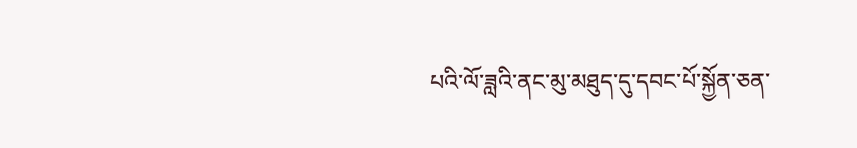པའི་ལོ་ཟླའི་ནང་མུ་མཐུད་དུ་དབང་པོ་སྐྱོན་ཅན་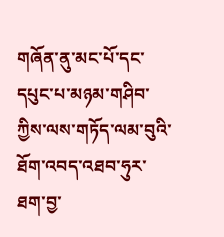གཞོན་ནུ་མང་པོ་དང་དཔུང་པ་མཉམ་གཤིབ་ཀྱིས་ལས་གཏོད་ལམ་བུའི་ཐོག་འབད་འཐབ་ཧུར་ཐག་བྱ་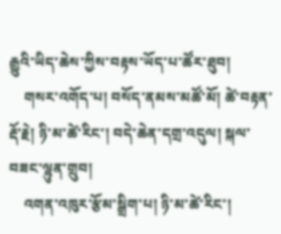རྒྱུའི་ཡིད་ཆེས་ཀྱིས་བརྟས་ཡོད་པ་ཚོར་ཐུབ།
    གསར་འགོད་པ། བསོད་ནམས་མཚོ་མོ། ཚེ་བརྟན་རྡོ་རྗེ། ཉི་མ་ཚེ་རིང་། བདེ་ཆེན་དགྲ་འདུལ། སྐལ་བཟང་ལྷུན་གྲུབ།
    འགན་འཁུར་རྩོམ་སྒྲིག་པ། ཉི་མ་ཚེ་རིང་།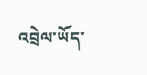འབྲེལ་ཡོད་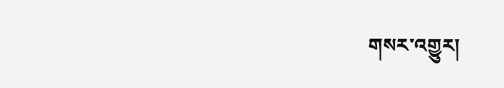གསར་འགྱུར།